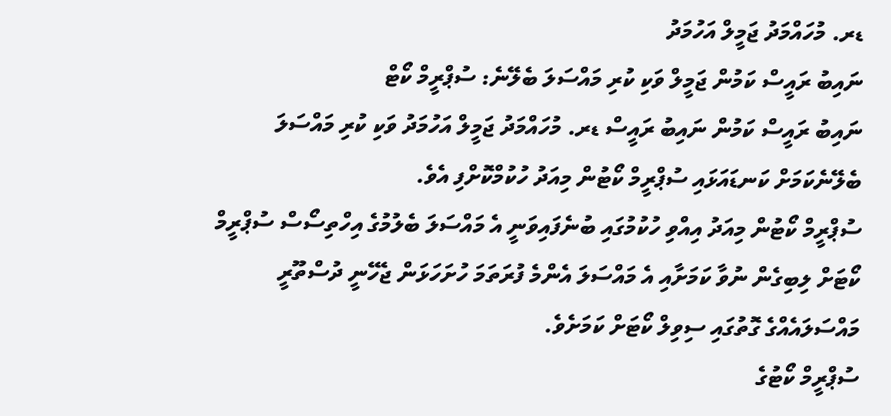ޑރ. މުހައްމަދު ޖަމީލް އަހުމަދު
ނައިބު ރައީސް ކަމުން ޖަމީލް ވަކި ކުރި މައްސަލަ ބެލޭނެ: ސުޕްރީމް ކޯޓް
ނައިބު ރައީސް ކަމުން ނައިބު ރައީސް ޑރ. މުހައްމަދު ޖަމީލް އަހުމަދު ވަކި ކުރި މައްސަލަ ބެލޭނެކަމަށް ކަނޑައަޅައި ސުޕްރީމް ކޯޓުން މިއަދު ހުކުމްކޮށްފި އެވެ.
ސުޕްރީމް ކޯޓުން މިއަދު އިއްވި ހުކުމުގައި ބުނެފައިވަނީ އެ މައްސަލަ ބެލުމުގެ އިހްތިސޯސް ސުޕްރީމް ކޯޓަށް ލިބިގެން ނުވާ ކަމަށާއި އެ މައްސަލަ އެންމެ ފުރަތަމަ ހުށަހަޅަން ޖެހޭނީ ދުސްތޫރީ މައްސަލައެއްގެ ގޮތުގައި ސިވިލް ކޯޓަށް ކަމަށެވެ.
ސުޕްރީމް ކޯޓުގެ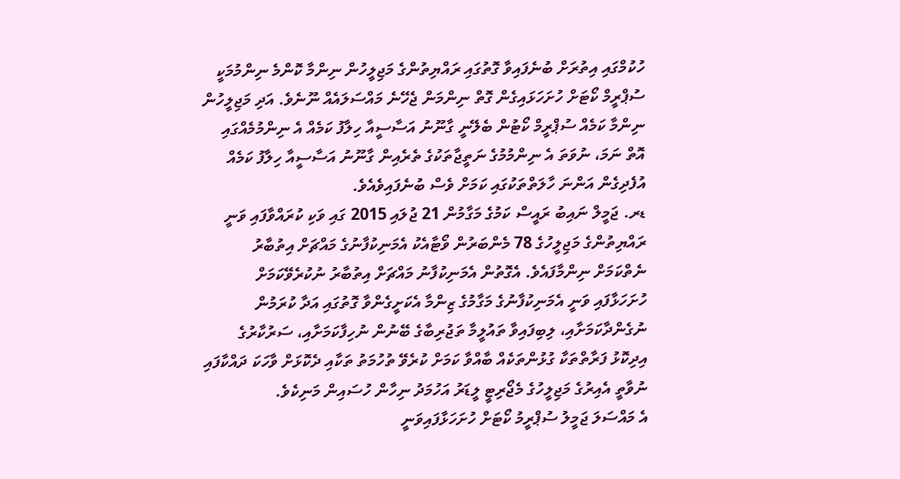ހުކުމްގައި އިތުރަށް ބުނެފައިވާ ގޮތުގައި ރައްޔިތުންގެ މަޖިލީހުން ނިންމާ ކޮންމެ ނިންމުމަކީ ސުޕްރީމް ކޯޓަށް ހުށަހަޅައިގެން ގޮތް ނިންމަން ޖެހޭނެ މައްސަލައެއް ނޫނެވެ. އަދި މަޖިލީހުން ނިންމާ ކަމެއް ސުޕްރީމް ކޯޓުން ބެލޭނީ ގާނޫނު އަސާސީއާ ހިލާފު ކަމެއް އެ ނިންމުމެއްގައި އޮތް ނަމަ، ނުވަތަ އެ ނިންމުމުގެ ނަތީޖާތަކުގެ ތެރެއިން ގާނޫނު އަސާސީއާ ހިލާފު ކަމެއް އުފެދިގެން އަންނަ ހާލަތްތަކުގައި ކަމަށް ވެސް ބުނެފައިވެއެވެ.
ޑރ. ޖަމީލް ނައިބު ރައީސް ކަމުގެ މަގާމުން 21 ޖުލައި 2015 ގައި ވަކި ކުރައްވާފައި ވަނީ ރައްޔިތުންގެ މަޖިލީހުގެ 78 މެންބަރުން ވޯޓާއެކު އެމަނިކުފާނުގެ މައްޗަށް އިތުބާރު ނެތްކަމަށް ނިންމާފައެވެ. އެގޮތުން އެމަނިކުފާނު މައްޗަށް އިތުބާރު ނުކުރެވޭކަމަށް ހުށަހަޅާފައި ވަނީ އެމަނިކުފާނުގެ މަގާމުގެ ޒިންމާ އެކަށީގެންވާ ގޮތުގައި އަދާ ކުރަމުން ނުގެންދާކަމަށާއި، ލިބިފައިވާ ތައުލީމާ ތަޖުރިބާގެ ބޭނުން ނުހިފާކަމަށާއި، ސަރުކާރުގެ އިދިކޮޅު ފަރާތްތަކާ ގުޅުންތަކެއް ބާއްވާ ކަމަށް ކުރެވޭ ތުހުމަތު ތަކާއި ދެކޮޅަށް ވާހަކަ ދައްކާފައި ނުވާތީ އެއިރުގެ މަޖިލީހުގެ މެޖޯރިޓީ ލީޑަރު އަހުމަދު ނިހާން ހުސައިން މަނިކެވެ.
އެ މައްސަލަ ޖަމީލު ސުޕްރީމު ކޯޓަށް ހުށަހަޅާފައިވަނީ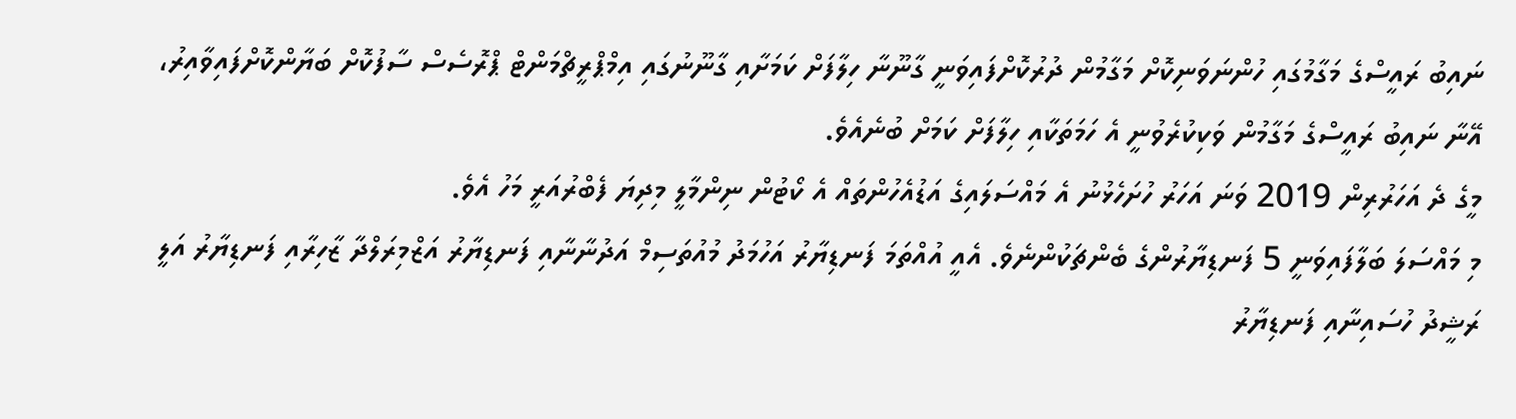ނައިބު ރައީސްގެ މަގާމުގައި ހުންނަވަނިކޮށް މަގާމުން ދުރުކޮށްފައިވަނީ ގާނޫނާ ހިލާފަށް ކަމަށާއި ގާނޫނުގައި އިމްޕްރީޗްމަންޓް ޕްރޮސެސް ސާފުކޮށް ބަޔާންކޮށްފައިވާއިރު، އޭނާ ނައިބު ރައީސްގެ މަގާމުން ވަކިކުރެވުނީ އެ ހަމަތަކާއި ހިލާފަށް ކަމަށް ބުނެއެވެ.
މީގެ ދެ އަހަރުރިން 2019 ވަނަ އަހަރު ހުށަހެޅުނު އެ މައްސަލައިގެ އަޑުއެހުންތައް އެ ކޯޓުން ނިންމާލީ މިދިޔަ ފެބްރުއަރީ މަހު އެވެ.
މި މައްސަލަ ބަލާފައިވަނީ 5 ފަނޑިޔާރުންގެ ބެންޗަކުންނެވެ. އެއީ އުއްތަމަ ފަނޑިޔާރު އަހުމަދު މުއުތަސިމް އަދުނާނާއި ފަނޑިޔާރު އަޒްމިރަލްދާ ޒާހިރާއި ފަނޑިޔާރު އަލީ ރަޝީދު ހުސައިނާއި ފަނޑިޔާރު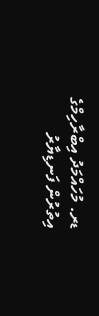ޑރ. މުހައްމަދު އިބްރާހިމްގެ އިތުރުން ފަނޑިޔާރު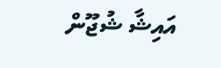އައިޝާ ޝުޖޫން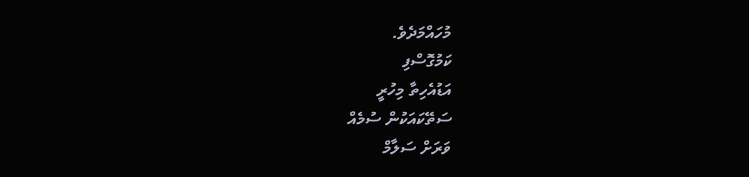މުހައްމަދެވެ.
ކަމުގޮސްފި
އަޑުއެހިތާ މިހުރީ
ސަތޭކައަކުން ސުމެއް
ވަރަށް ސަލާމް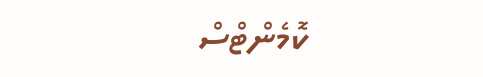ކޮމެންޓްސް